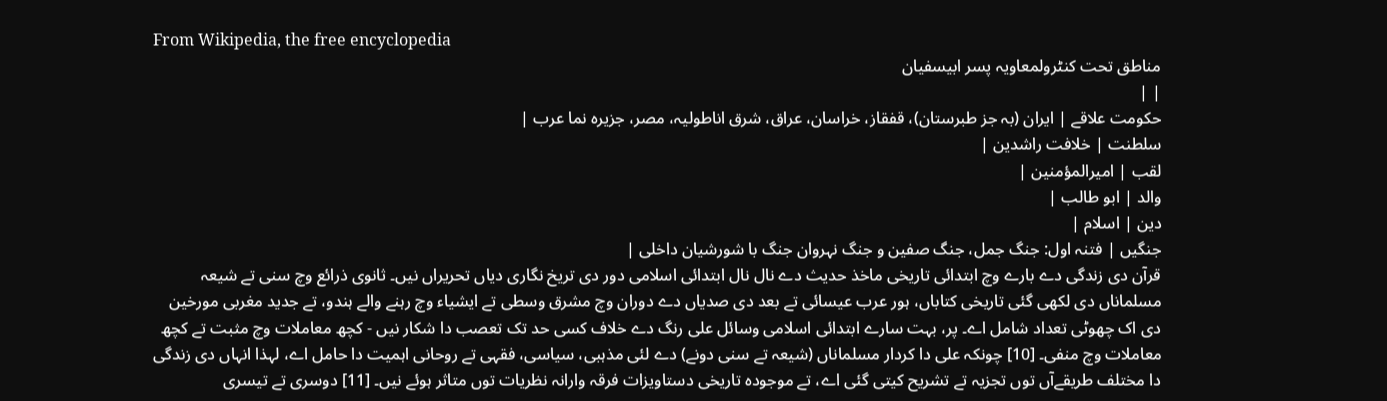From Wikipedia, the free encyclopedia
مناطق تحت کنٹرولمعاویہ پسر ابیسفیان
| |
حکومت علاقے | ایران (بہ جز طبرستان)، قفقاز، خراسان، عراق، شرق اناطولیہ، مصر، جزیرہ نما عرب |
سلطنت | خلافت راشدین |
لقب | امیرالمؤمنین |
والد | ابو طالب |
دین | اسلام |
جنگیں | فتنہ اول: جنگ جمل، جنگ صفین و جنگ نہروان جنگ با شورشیان داخلی |
قرآن دی زندگی دے بارے وچ ابتدائی تاریخی ماخذ حدیث دے نال نال ابتدائی اسلامی دور دی تریخ نگاری دیاں تحریراں نيں۔ ثانوی ذرائع وچ سنی تے شیعہ مسلماناں دی لکھی گئی تاریخی کتاباں، ہور عرب عیسائی تے بعد دی صدیاں دے دوران وچ مشرق وسطی تے ایشیاء وچ رہنے والے ہندو، تے جدید مغربی مورخین دی اک چھوٹی تعداد شامل اے۔ پر، بہت سارے ابتدائی اسلامی وسائل علی رنگ دے خلاف کسی حد تک تعصب دا شکار نيں - کچھ معاملات وچ مثبت تے کچھ معاملات وچ منفی۔ [10] چونکہ علی دا کردار مسلماناں (شیعہ تے سنی دونے) دے لئی مذہبی، سیاسی، فقہی تے روحانی اہمیت دا حامل اے، لہذا انہاں دی زندگی دا مختلف طریقےآں توں تجزیہ تے تشریح کيتی گئی اے، تے موجودہ تاریخی دستاویزات فرقہ وارانہ نظریات توں متاثر ہوئے نيں۔ [11] دوسری تے تیسری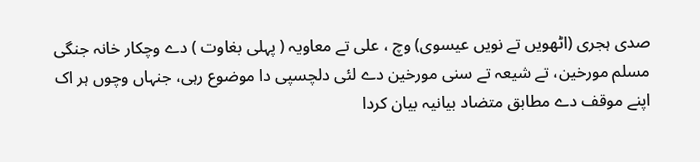صدی ہجری (اٹھويں تے نويں عیسوی) وچ ، علی تے معاویہ ( پہلی بغاوت ) دے وچکار خانہ جنگی مسلم مورخین، تے شیعہ تے سنی مورخین دے لئی دلچسپی دا موضوع رہی، جنہاں وچوں ہر اک اپنے موقف دے مطابق متضاد بیانیہ بیان کردا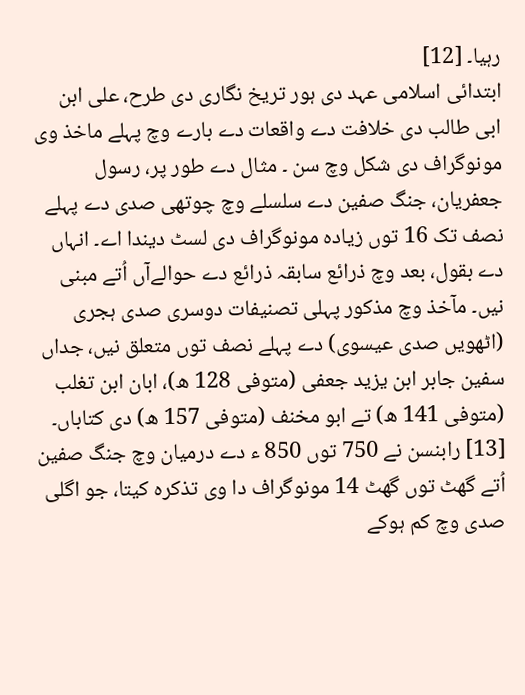رہیا۔ [12]
ابتدائی اسلامی عہد دی ہور تریخ نگاری دی طرح، علی ابن ابی طالب دی خلافت دے واقعات دے بارے وچ پہلے ماخذ وی مونوگراف دی شکل وچ سن ۔ مثال دے طور پر، رسول جعفریان، جنگ صفین دے سلسلے وچ چوتھی صدی دے پہلے نصف تک 16 توں زیادہ مونوگراف دی لسٹ دیندا اے۔ انہاں دے بقول، بعد وچ ذرائع سابقہ ذرائع دے حوالےآں اُتے مبنی نيں۔ مآخذ وچ مذکور پہلی تصنیفات دوسری صدی ہجری (اٹھويں صدی عیسوی) دے پہلے نصف توں متعلق نيں، جداں سفین جابر ابن یزید جعفی (متوفی 128 ھ)، ابان ابن تغلب (متوفی 141 ھ) تے ابو مخنف (متوفی 157 ھ) دی کتاباں۔ [13] رابنسن نے 750 توں 850 ء دے درمیان وچ جنگ صفین اُتے گھٹ توں گھٹ 14 مونوگراف دا وی تذکرہ کيتا، جو اگلی صدی وچ کم ہوکے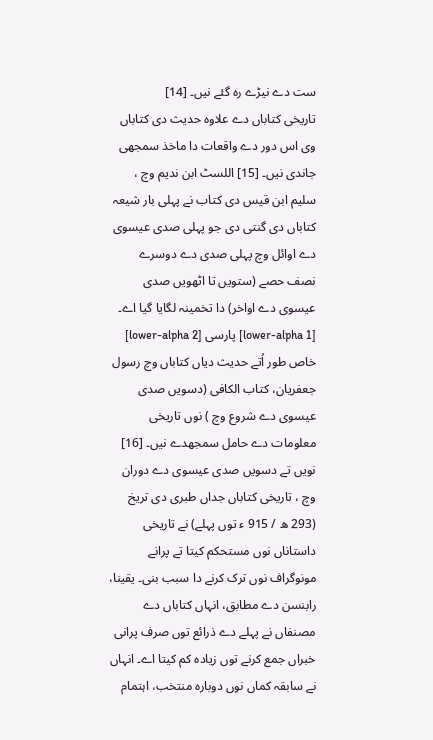ست دے نیڑے رہ گئے نيں۔ [14]
تاریخی کتاباں دے علاوہ حدیث دی کتاباں وی اس دور دے واقعات دا ماخذ سمجھی جاندی نيں۔ [15] اللسٹ ابن ندیم وچ ، سلیم ابن قیس دی کتاب نے پہلی بار شیعہ کتاباں دی گنتی دی جو پہلی صدی عیسوی دے اوائل وچ پہلی صدی دے دوسرے نصف حصے (ستويں تا اٹھويں صدی عیسوی دے اواخر) دا تخمینہ لگایا گیا اے۔ [lower-alpha 1] پارسی [lower-alpha 2] خاص طور اُتے حدیث دیاں کتاباں وچ رسول جعفریان، کتاب الکافی (دسويں صدی عیسوی دے شروع وچ ) نوں تاریخی معلومات دے حامل سمجھدے نيں۔ [16]
نويں تے دسويں صدی عیسوی دے دوران وچ ، تاریخی کتاباں جداں طبری دی تریخ (293 ھ / 915 ء توں پہلے) نے تاریخی داستاناں نوں مستحکم کيتا تے پرانے مونوگراف نوں ترک کرنے دا سبب بنی۔ یقینا، رابنسن دے مطابق، انہاں کتاباں دے مصنفاں نے پہلے دے ذرائع توں صرف پرانی خبراں جمع کرنے توں زیادہ کم کيتا اے۔ انہاں نے سابقہ کماں نوں دوبارہ منتخب، اہتمام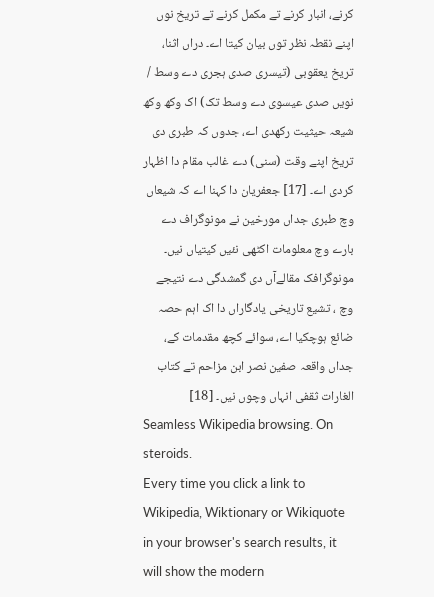کرنے، انبار کرنے تے مکمل کرنے تے تریخ نوں اپنے نقطہ نظر توں بیان کيتا اے۔ دراں اثنا، تریخ یعقوبی (تیسری صدی ہجری دے وسط / نويں صدی عیسوی دے وسط تک) اک وکھ وکھ شیعہ حیثیت رکھدی اے، جدوں کہ طبری دی تریخ اپنے وقت (سنی) دے غالب مقام دا اظہار کردی اے۔ [17] جعفریان دا کہنا اے کہ شیعاں وچ طبری جداں مورخین نے مونوگراف دے بارے وچ معلومات اکٹھی نئيں کيتیاں نيں۔ مونوگرافک مقالےآں دی گمشدگی دے نتیجے وچ ، تشیع تاریخی یادگاراں دا اک اہم حصہ ضائع ہوچکيا اے، سوائے کچھ مقدمات کے، جداں واقعہ صفین نصر ابن مزاحم تے کتاب الغارات ثقفی انہاں وچوں نيں۔ [18]
Seamless Wikipedia browsing. On steroids.
Every time you click a link to Wikipedia, Wiktionary or Wikiquote in your browser's search results, it will show the modern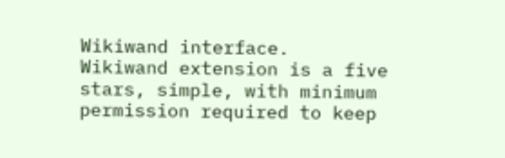Wikiwand interface.
Wikiwand extension is a five stars, simple, with minimum permission required to keep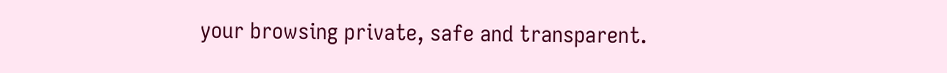your browsing private, safe and transparent.